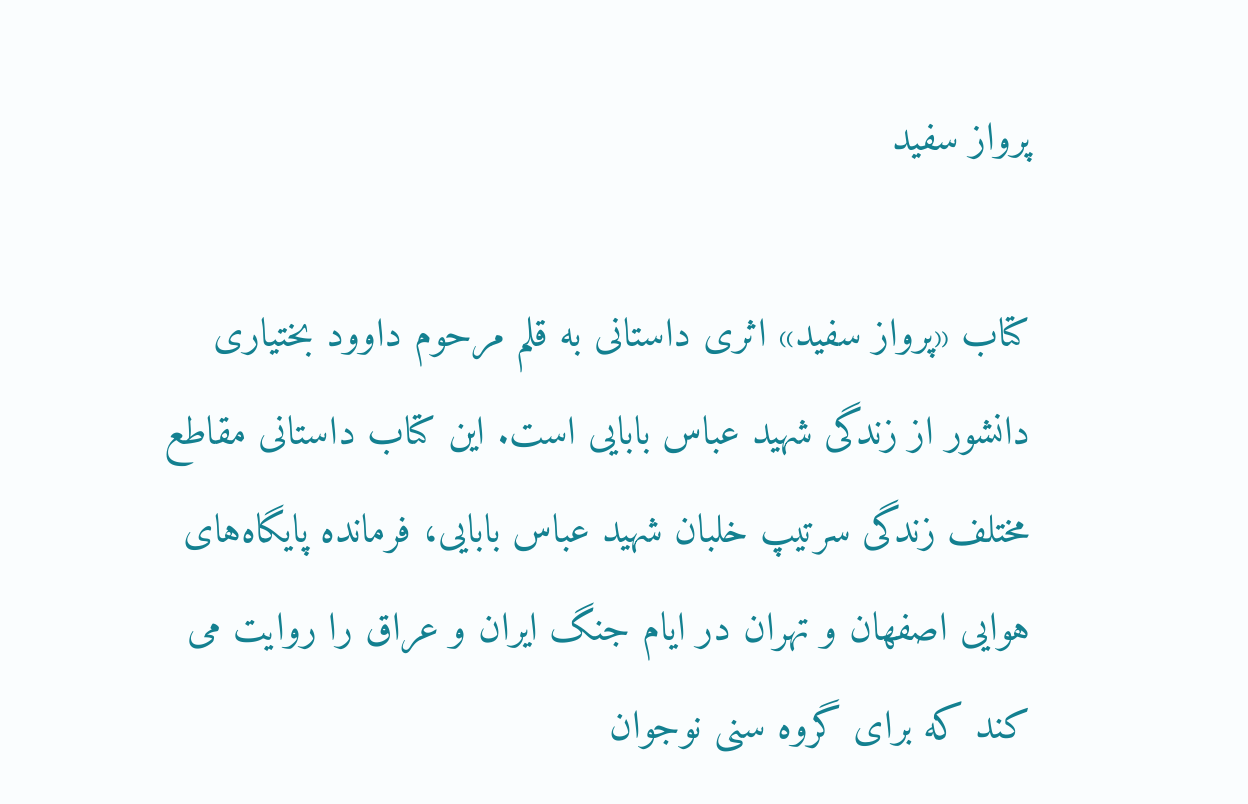پرواز سفید

کتاب «پرواز سفید» اثری داستانی به قلم مرحوم داوود بختیاری دانشور از زندگی شهید عباس بابایی است. این کتاب داستانى مقاطع مختلف زندگى سرتیپ خلبان شهید عباس بابایى، فرمانده پایگاه‌هاى هوایى اصفهان و تهران در ایام جنگ ایران و عراق را روایت می کند که براى گروه سنى نوجوان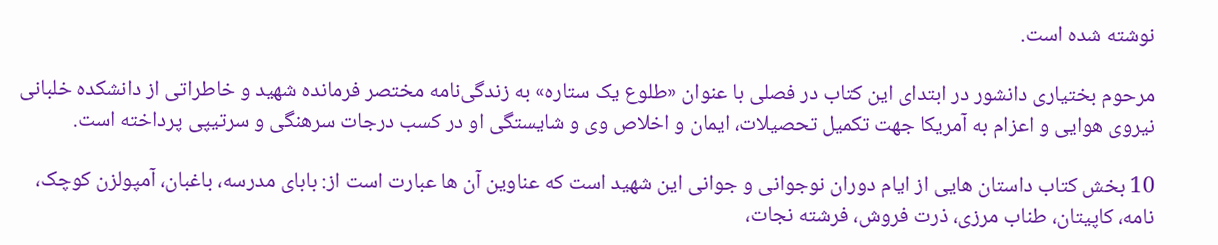نوشته شده است.

مرحوم بختیاری دانشور در ابتداى این کتاب در فصلى با عنوان «طلوع یک ستاره» به زندگی‌نامه مختصر فرمانده شهید و خاطراتى از دانشکده خلبانى نیروى هوایى و اعزام به آمریکا جهت تکمیل تحصیلات، ایمان و اخلاص وى و شایستگى او در کسب درجات سرهنگى و سرتیپى پرداخته‌ است.

10 بخش کتاب داستان هایى از ایام دوران نوجوانى و جوانى این شهید است که عناوین آن ها عبارت است از: باباى مدرسه، باغبان، آمپولزن کوچک، نامه، کاپیتان، طناب مرزى، ذرت فروش، فرشته نجات،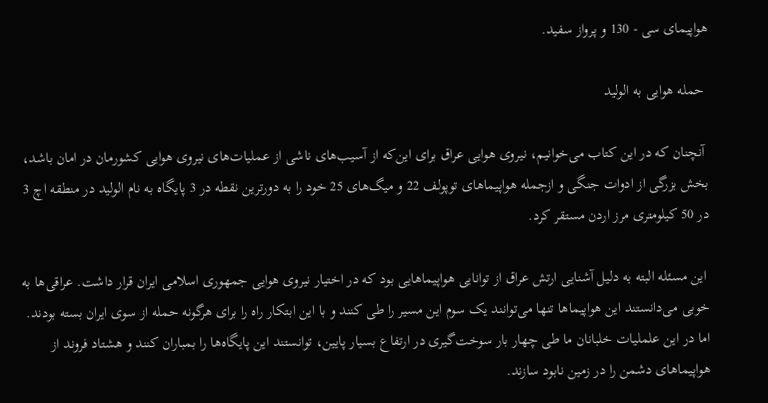هواپیماى سى - 130 و پرواز سفید.

 حمله هوایی به الولید

 آنچنان که در این کتاب می‌خوانیم، نیروی هوایی عراق برای این‌که از آسیب‌های ناشی از عملیات‌های نیروی هوایی کشورمان در امان باشد، بخش بزرگی از ادوات جنگی و ازجمله هواپیماهای توپولف 22 و میگ‌های 25 خود را به دورترین نقطه در 3 پایگاه به نام الولید در منطقه اچ 3 در 50 کیلومتری مرز اردن مستقر کرد.

 این مسئله البته به دلیل آشنایی ارتش عراق از توانایی هواپیماهایی بود که در اختیار نیروی هوایی جمهوری اسلامی ایران قرار داشت. عراقی‌ها به خوبی می‌دانستند این هواپیماها تنها می‌توانند یک سوم این مسیر را طی کنند و با این ابتکار راه را برای هرگونه حمله از سوی ایران بسته بودند. اما در این علملیات خلبانان ما طی چهار بار سوخت‌گیری در ارتفاع بسیار پایین، توانستند این پایگاه‌ها را بمباران کنند و هشتاد فروند از هواپیماهای دشمن را در زمین نابود سازند.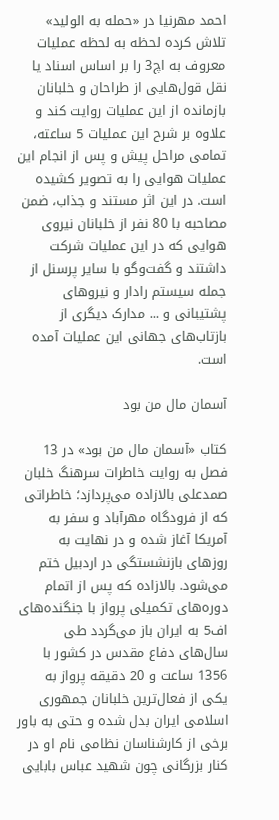احمد مهرنیا در «حمله به الولید» تلاش کرده لحظه به لحظه عملیات معروف به اچ‌3 را بر اساس اسناد یا نقل قول‌هایی از طراحان و خلبانان بازمانده از این عملیات روایت کند و علاوه بر شرح این عملیات 5 ساعته، تمامی مراحل پیش و پس از انجام این عملیات هوایی را به تصویر کشیده است. در این اثر مستند و جذاب، ضمن مصاحبه با 80 نفر از خلبانان نیروی هوایی که در این عملیات شرکت داشتند و گفت‌و‌گو با سایر پرسنل از جمله سیستم رادار و نیروهای پشتیبانی و ... مدارک دیگری از بازتاب‌های جهانی این عملیات آمده است.

آسمان مال من بود

کتاب «آسمان مال من بود» در 13 فصل به روایت خاطرات سرهنگ خلبان صمدعلی بالازاده می‌پردازد؛ خاطراتی که از فرودگاه مهرآباد و سفر به آمریکا آغاز شده و در نهایت به روزهای بازنشستگی در اردبیل ختم می‌شود. بالازاده که پس از اتمام دوره‌های تکمیلی پرواز با جنگنده‌های اف5 به ایران باز می‌گردد طی سال‌های دفاع مقدس در کشور با 1356 ساعت و 20 دقیقه پرواز به یکی از فعال‌ترین خلبانان جمهوری اسلامی ایران بدل شده و حتی به باور برخی از کارشناسان نظامی نام او در کنار بزرگانی چون شهید عباس بابایی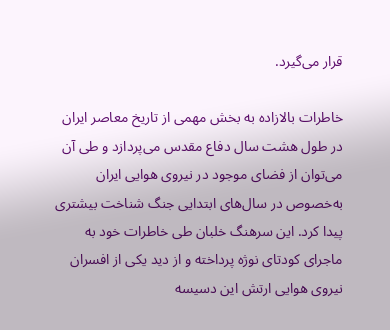قرار می‌گیرد.

خاطرات بالازاده به بخش مهمی از تاریخ معاصر ایران در طول هشت سال دفاع مقدس می‌پردازد و طی آن می‌توان از فضای موجود در نیروی هوایی ایران به‌خصوص در سال‌های ابتدایی جنگ شناخت بیشتری پیدا کرد. این سرهنگ خلبان طی خاطرات خود به ماجرای کودتای نوژه پرداخته و از دید یکی از افسران نیروی هوایی ارتش این دسیسه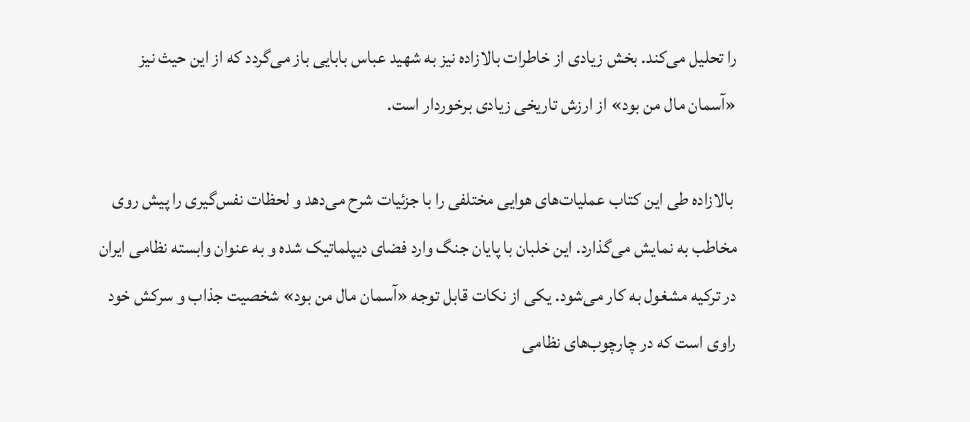را تحلیل می‌کند. بخش زیادی از خاطرات بالازاده نیز به شهید عباس بابایی باز می‌گردد که از این حیث نیز «آسمان مال من بود» از ارزش تاریخی زیادی برخوردار است.

 بالازاده طی این کتاب عملیات‌های هوایی مختلفی را با جزئیات شرح می‌دهد و لحظات نفس‌گیری را پیش روی مخاطب به نمایش می‌گذارد. این خلبان با پایان جنگ وارد فضای دیپلماتیک شده و به عنوان وابسته نظامی ایران در ترکیه مشغول به کار می‌شود. یکی از نکات قابل توجه «آسمان مال من بود» شخصیت جذاب و سرکش خود راوی است که در چارچوب‌های نظامی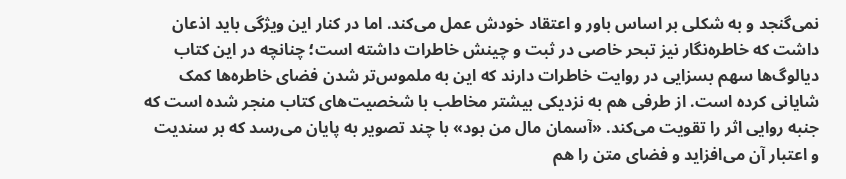نمی‌گنجد و به شکلی بر اساس باور و اعتقاد خودش عمل می‌کند. اما در کنار این ویژگی باید اذعان داشت که خاطره‌نگار نیز تبحر خاصی در ثبت و چینش خاطرات داشته است؛ چنانچه در این کتاب دیالوگ‌ها سهم بسزایی در روایت خاطرات دارند که این به ملموس‌تر شدن فضای خاطره‌ها کمک شایانی کرده است. از طرفی هم به نزدیکی بیشتر مخاطب با شخصیت‌های کتاب منجر شده است که جنبه روایی اثر را تقویت می‌کند. «آسمان مال من بود» با چند تصویر به پایان می‌رسد که بر سندیت و اعتبار آن می‌افزاید و فضای متن را هم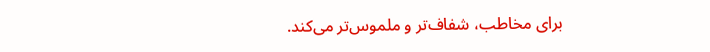برای مخاطب، شفاف‌تر و ملموس‌تر می‌کند.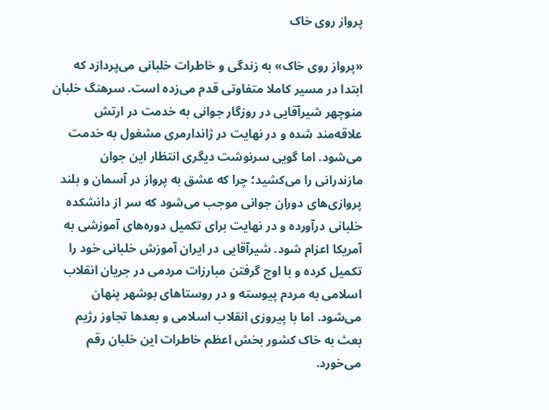پرواز روی خاک

«پرواز روی خاک» به زندگی و خاطرات خلبانی می‌پردازد که ابتدا در مسیر کاملا متفاوتی قدم می‌زده است. سرهنگ خلبان منوچهر شیرآقایی در روزگار جوانی به خدمت در ارتش علاقه‌مند شده و در نهایت در ژاندارمری مشغول به خدمت می‌شود. اما گویی سرنوشت دیگری انتظار این جوان مازندرانی را می‌کشید؛ چرا که عشق به پرواز در آسمان و بلند پروازی‌های دوران جوانی موجب می‌شود که سر از دانشکده خلبانی درآورده و در نهایت برای تکمیل دوره‌های آموزشی به آمریکا اعزام شود. شیرآقایی در ایران آموزش خلبانی خود را تکمیل کرده و با اوج گرفتن مبارزات مردمی در جریان انقلاب اسلامی به مردم پیوسته و در روستا‌های بوشهر پنهان می‌شود. اما با پیروزی انقلاب اسلامی و بعد‌ها تجاوز رژیم بعث به خاک کشور بخش اعظم خاطرات این خلبان رقم می‌خورد.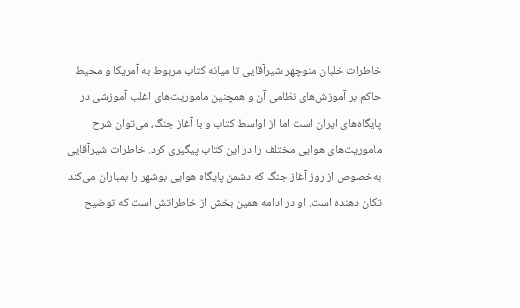خاطرات خلبان منوچهر شیرآقایی تا میانه کتاب مربوط به آمریکا و محیط حاکم بر آموزش‌های نظامی آن و همچنین ماموریت‌های اغلب آموزشی در پایگاه‌های ایران است اما از اواسط کتاب و با آغاز جنگ، می‌توان شرح ماموریت‌های هوایی مختلف را در این کتاب پیگیری کرد. خاطرات شیرآقایی به‌خصوص از روز آغاز جنگ که دشمن پایگاه هوایی بوشهر را بمباران می‌کند تکان دهنده است. او در ادامه همین بخش از خاطراتش است که توضیح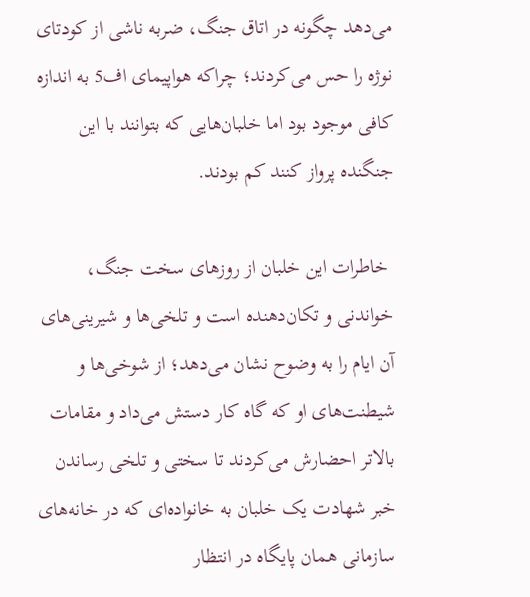می‌دهد چگونه در اتاق جنگ، ضربه ناشی از کودتای نوژه را حس می‌کردند؛ چراکه هواپیمای اف5 به اندازه کافی موجود بود اما خلبان‌هایی که بتوانند با این جنگنده پرواز کنند کم بودند.

 خاطرات این خلبان از روزهای سخت جنگ، خواندنی و تکان‌دهنده است و تلخی‌ها و شیرینی‌های آن ایام را به وضوح نشان می‌دهد؛ از شوخی‌ها و شیطنت‌های او که گاه کار دستش می‌داد و مقامات بالاتر احضارش می‌کردند تا سختی و تلخی رساندن خبر شهادت یک خلبان به خانواده‌ای که در خانه‌های سازمانی همان پایگاه در انتظار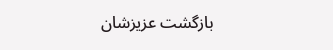بازگشت عزیزشان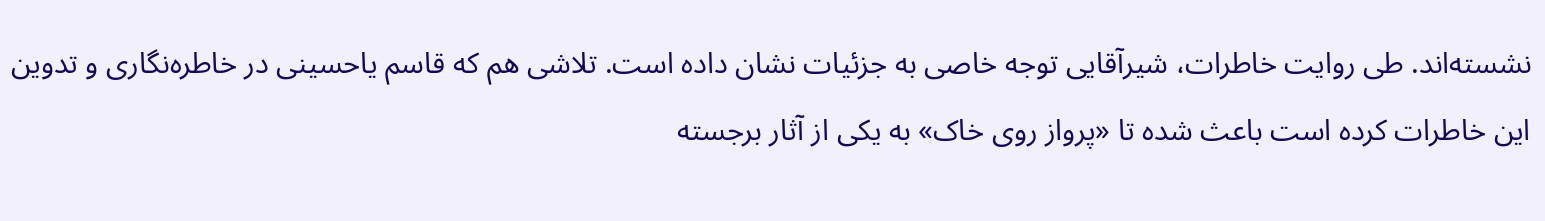نشسته‌اند. طی روایت خاطرات، شیرآقایی توجه خاصی به جزئیات نشان داده است. تلاشی هم که قاسم یاحسینی در خاطره‌نگاری و تدوین این خاطرات کرده است باعث شده تا «پرواز روی خاک» به یکی از آثار برجسته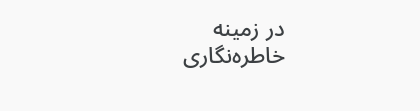در زمینه خاطره‌نگاری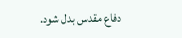دفاع مقدس بدل شود.